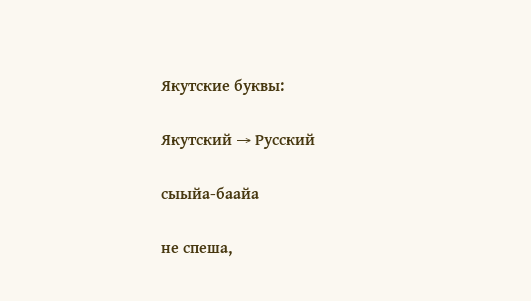Якутские буквы:

Якутский → Русский

сыыйа-баайа

не спеша,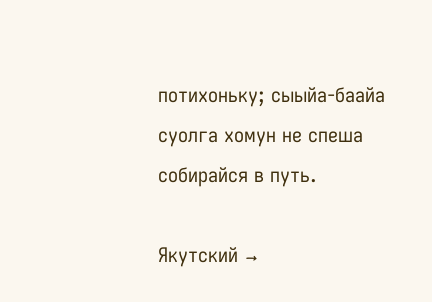потихоньку; сыыйа-баайа суолга хомун не спеша собирайся в путь.

Якутский →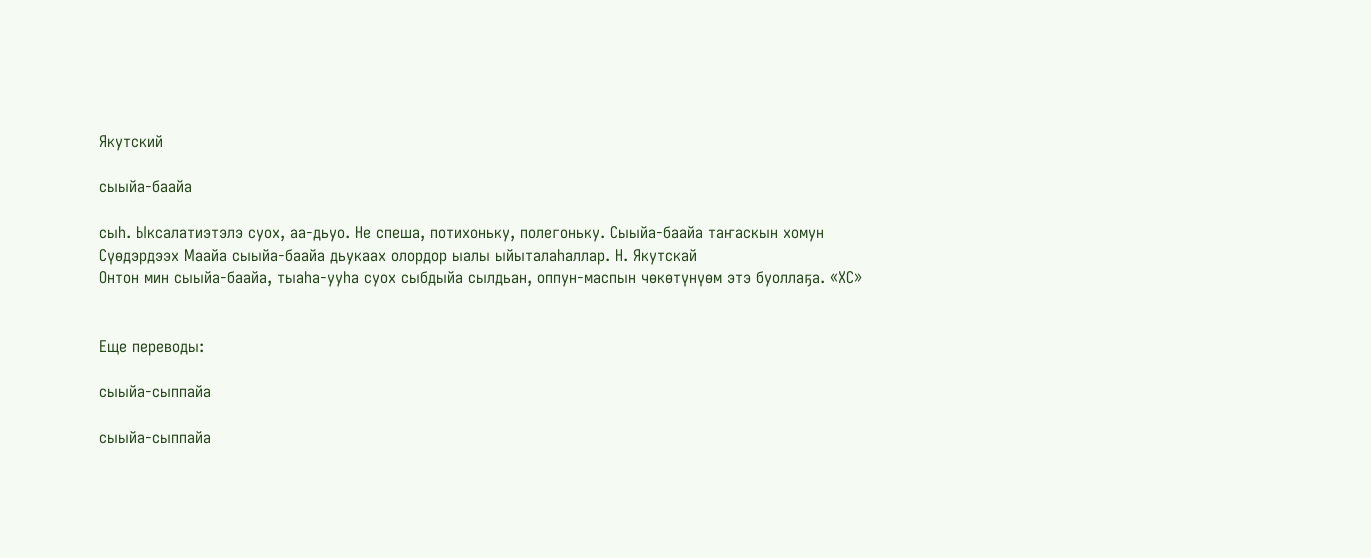Якутский

сыыйа-баайа

сыһ. Ыксалатиэтэлэ суох, аа-дьуо. Не спеша, потихоньку, полегоньку. Сыыйа-баайа таҥаскын хомун
Сүөдэрдээх Маайа сыыйа-баайа дьукаах олордор ыалы ыйыталаһаллар. Н. Якутскай
Онтон мин сыыйа-баайа, тыаһа-ууһа суох сыбдыйа сылдьан, оппун-маспын чөкөтүнүөм этэ буоллаҕа. «ХС»


Еще переводы:

сыыйа-сыппайа

сыыйа-сыппайа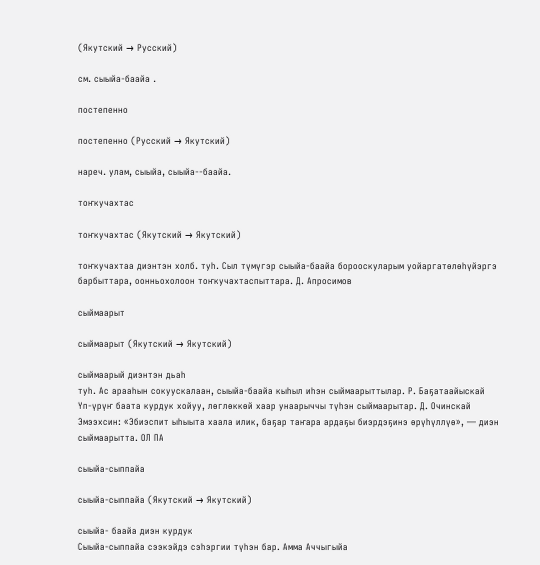(Якутский → Русский)

см. сыыйа-баайа .

постепенно

постепенно (Русский → Якутский)

нареч. улам, сыыйа, сыыйа--баайа.

тоҥкучахтас

тоҥкучахтас (Якутский → Якутский)

тоҥкучахтаа диэнтэн холб. туһ. Сыл түмүгэр сыыйа-баайа борооскуларым уойаргатөлөһүйэргэ барбыттара, оонньохолоон тоҥкучахтаспыттара. Д. Апросимов

сыймаарыт

сыймаарыт (Якутский → Якутский)

сыймаарый диэнтэн дьаһ
туһ. Ас арааһын сокуускалаан, сыыйа-баайа кыһыл иһэн сыймаарыттылар. Р. Баҕатаайыскай
Үп-үрүҥ баата курдук хойуу, лөглөккөй хаар унаарыччы түһэн сыймаарытар. Д. Очинскай
Эмээхсин: «Эбиэспит ыһыыта хаала илик, баҕар таҥара ардаҕы биэрдэҕинэ өрүһүллүө», — диэн сыймаарытта. ОЛ ПА

сыыйа-сыппайа

сыыйа-сыппайа (Якутский → Якутский)

сыыйа- баайа диэн курдук
Сыыйа-сыппайа сээкэйдэ сэһэргии түһэн бар. Амма Аччыгыйа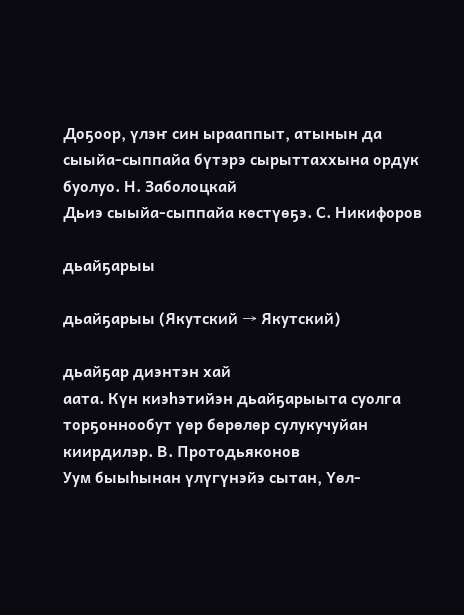Доҕоор, үлэҥ син ырааппыт, атынын да сыыйа-сыппайа бүтэрэ сырыттаххына ордук буолуо. Н. Заболоцкай
Дьиэ сыыйа-сыппайа көстүөҕэ. С. Никифоров

дьайҕарыы

дьайҕарыы (Якутский → Якутский)

дьайҕар диэнтэн хай
аата. Күн киэһэтийэн дьайҕарыыта суолга торҕоннообут үөр бөрөлөр сулукучуйан киирдилэр. В. Протодьяконов
Уум быыһынан үлүгүнэйэ сытан, Үөл-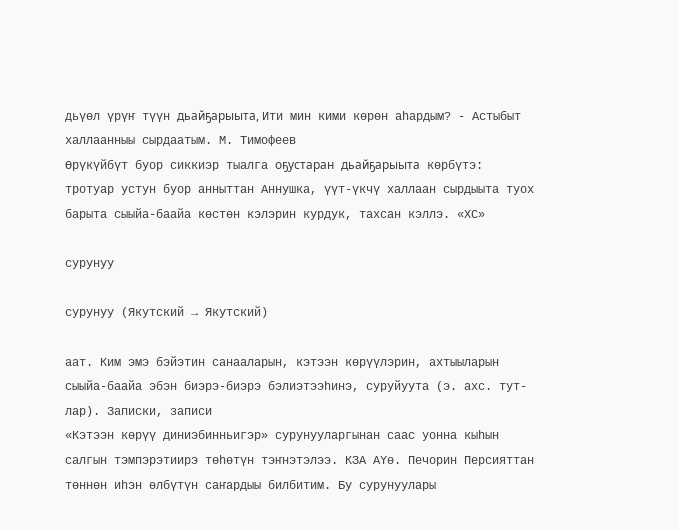дьүөл үрүҥ түүн дьайҕарыыта, Ити мин кими көрөн аһардым? - Астыбыт халлаанныы сырдаатым. М. Тимофеев
Өрүкүйбүт буор сиккиэр тыалга оҕустаран дьайҕарыыта көрбүтэ: тротуар устун буор анныттан Аннушка, үүт-үкчү халлаан сырдыыта туох барыта сыыйа-баайа көстөн кэлэрин курдук, тахсан кэллэ. «ХС»

сурунуу

сурунуу (Якутский → Якутский)

аат. Ким эмэ бэйэтин санааларын, кэтээн көрүүлэрин, ахтыыларын сыыйа-баайа эбэн биэрэ-биэрэ бэлиэтээһинэ, суруйуута (э. ахс. тут-лар). Записки, записи
«Кэтээн көрүү диниэбинньигэр» сурунууларгынан саас уонна кыһын салгын тэмпэрэтиирэ төһөтүн тэҥнэтэлээ. КЗА АҮө. Печорин Персияттан төннөн иһэн өлбүтүн саҥардыы билбитим. Бу сурунуулары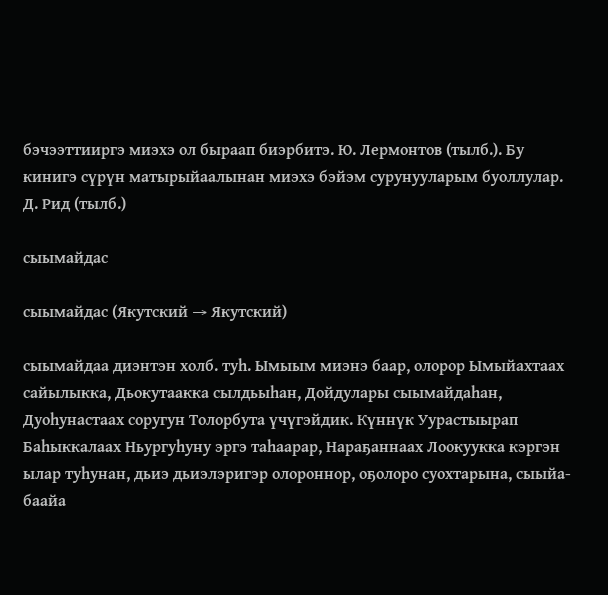бэчээттииргэ миэхэ ол быраап биэрбитэ. Ю. Лермонтов (тылб.). Бу кинигэ сүрүн матырыйаалынан миэхэ бэйэм сурунууларым буоллулар. Д. Рид (тылб.)

сыымайдас

сыымайдас (Якутский → Якутский)

сыымайдаа диэнтэн холб. туһ. Ымыым миэнэ баар, олорор Ымыйахтаах сайылыкка, Дьокутаакка сылдьыһан, Дойдулары сыымайдаһан, Дуоһунастаах соругун Толорбута үчүгэйдик. Күннүк Уурастыырап
Баһыккалаах Ньургуһуну эргэ таһаарар, Нараҕаннаах Лоокуукка кэргэн ылар туһунан, дьиэ дьиэлэригэр олороннор, оҕолоро суохтарына, сыыйа-баайа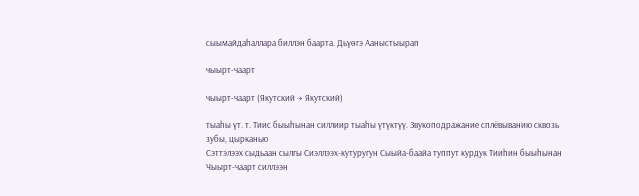сыымайдаһаллара биллэн баарта. Дьүөгэ Ааныстыырап

чыырт-чаарт

чыырт-чаарт (Якутский → Якутский)

тыаһы үт. т. Тиис быыһынан силлиир тыаһы үтүктүү. Звукоподражание сплёвыванию сквозь зубы, цырканью
Сэттэлээх сыдьаан сылгы Сиэллээх-кутуругун Сыыйа-баайа туппут курдук Тииһин быыһынан Чыырт-чаарт силлээн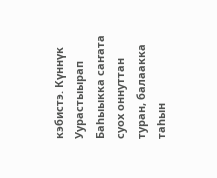кэбистэ. Күннүк Уурастыырап
Баһыыкка саҥата суох оннуттан туран, балаакка таһын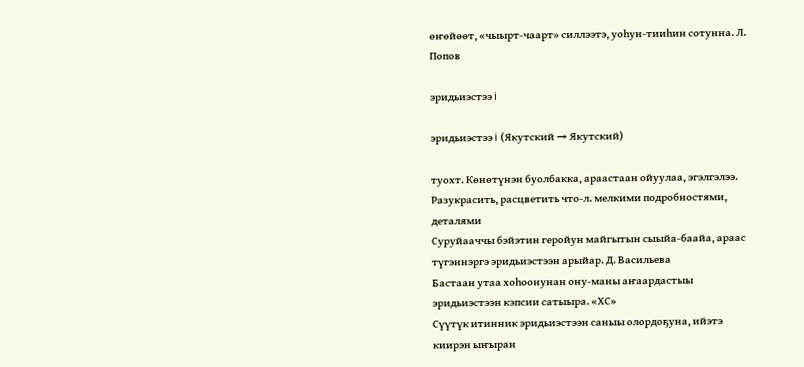өҥөйөөт, «чыырт-чаарт» силлээтэ, уоһун-тииһин сотунна. Л. Попов

эридьиэстээ i

эридьиэстээ i (Якутский → Якутский)

туохт. Көнөтүнэн буолбакка, араастаан ойуулаа, эгэлгэлээ. Разукрасить, расцветить что-л. мелкими подробностями, деталями
Суруйааччы бэйэтин геройун майгытын сыыйа-баайа, араас түгэннэргэ эридьиэстээн арыйар. Д. Васильева
Бастаан утаа хоһоонунан ону-маны аҥаардастыы эридьиэстээн кэпсии сатыыра. «ХС»
Сүүтүк итинник эридьиэстээн саныы олордоҕуна, ийэтэ киирэн ыҥыран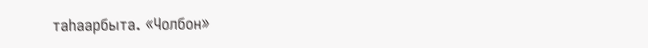таһаарбыта. «Чолбон»